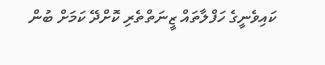ކައިވެނީގެ ހަފްލާތައް ޒީނަތްތެރި ކޮށްދޭ ކަމަށް ބުން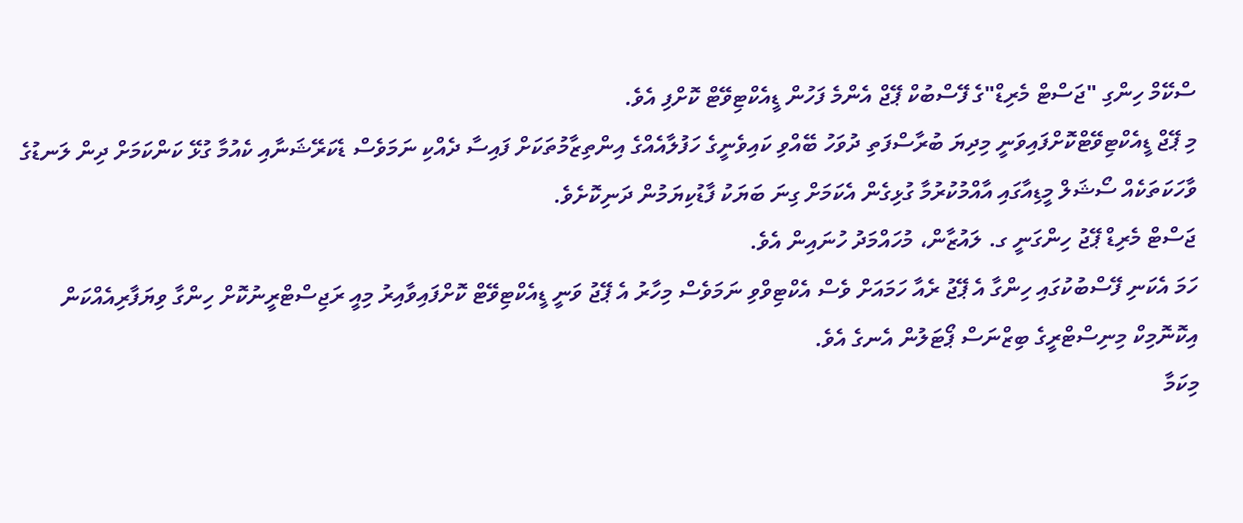ސްކޭމް ހިންގި "ޖަސްޓް މެރިޑް"ގެ ފޭސްބުކް ޕޭޖް އެންމެ ފަހުން ޑީއެކްޓިވޭޓް ކޮށްފި އެވެ.
މި ޕޭޖް ޑީއެކްޓިވޭޓްކޮށްފައިވަނީ މިދިޔަ ބުރާސްފަތި ދުވަހު ބޭއްވި ކައިވެނީގެ ހަފުލާއެއްގެ އިންތިޒާމުތަކަށް ފައިސާ ދެއްކި ނަމަވެސް ޑެކަރޭޝަނާއި ކެއުމާ ގުޅޭ ކަންކަމަށް ދިން ލަނޑުގެ ވާހަކަތަކެއް ސޯޝަލް މީޑިއާގައި އާއްމުކުރުމާ ގުޅިގެން އެކަމަށް ގިނަ ބަޔަކު ފާޑުކިޔަމުން ދަނިކޮށެވެ.
ޖަސްޓް މެރިޑް ޕޭޖު ހިންގަނީ ގ. ލައުޒާން، މުހައްމަދު ހުނައިން އެވެ.
ހަމަ އެކަނި ފޭސްބުކުގައި ހިންގާ އެ ޕޭޖު ރެއާ ހަމައަށް ވެސް އެކްޓިވްވި ނަމަވެސް މިހާރު އެ ޕޭޖު ވަނީ ޑީއެކްޓިވޭޓް ކޮށްފައިވާއިރު މިއީ ރަޖިސްޓްރީނުކޮށް ހިންގާ ވިޔަފާރިއެއްކަން އިކޮނޮމިކް މިނިސްޓްރީގެ ބިޒްނަސް ޕޯޓަލުން އެނގެ އެވެ.
މިކަމާ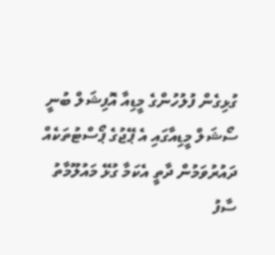ގުޅިގެން ފުލުހުންގެ މީޑިއާ އޮފިޝަލް ބުނީ ސޯޝަލް މީޑިއާގައި އެ ޕޭޖުގެ ޕޯސްޓުތަކެއް ދައުރުވަމުން ދާތީ އެކަމާ ގުޅޭ މައުލޫމާތު ސާފު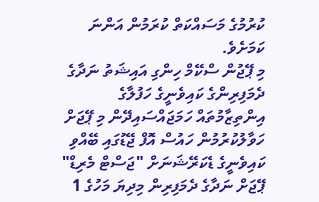ކުރުމުގެ މަސައްކަތް ކުރަމުން އަންނަ ކަމަށެވެ.
މި ޕޭޖުން ސްކޭމް ހިންގި އައިޝަތު ނަދާގެ ދެމަފިރިންގެ ކައިވެނީގެ ހަފުލާގެ އިންތިޒާމުތައް ހަމަޖައްސައިދޭން މި ޕޭޖަށް ހަވާލުކުރުމުން ހައުސް އޮފް ޖޭޑުގައި ބޭއްވި ކައިވެނީގެ ޑެކަރޭޝަނަށް "ޖަސްޓް މެރިޑް" ޕޭޖަށް ނަދާގެ ދެމަފިރިން މިދިޔަ މަހުގެ 1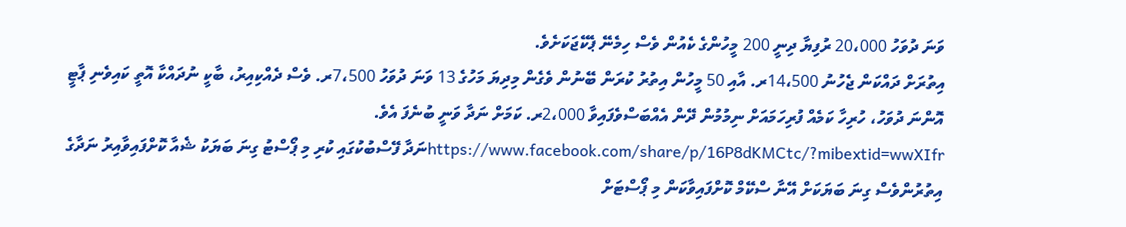ވަނަ ދުވަހު 20،000 ރުފިޔާ ދިނީ 200 މީހުންގެ ކެއުން ވެސް ހިމެނޭ ޕެކޭޖަކަށެވެ.
އިތުރަށް ދައްކަން ޖެހުނު 14،500ރ. އާއި 50 މީހުން އިތުރު ކުރަން ބޭނުން ވެގެން މިދިޔަ މަހުގެ 13 ވަނަ ދުވަހު 7،500ރ. ވެސް ދެއްކިއިރު، ބާކީ ނުދައްކާ އޮތީ ކައިވެނި ޕާޓީ އޮންނަ ދުވަހު، ހުރިހާ ކަމެއް ފުރިހަމައަށް ނިމުމުން ދޭން އެއްބަސްވެފައިވާ 2،000ރ. ކަމަށް ނަދާ ވަނީ ބުނެފަ އެވެ.
https://www.facebook.com/share/p/16P8dKMCtc/?mibextid=wwXIfrނަދާ ފޭސްބުކުގައި ކުރި މި ޕޯސްޓު ގިނަ ބަޔަކު ޝެއާ ކޮށްފައިވާއިރު ނަދާގެ އިތުރުންވެސް ގިނަ ބަޔަކަށް އޭނާ ސްކޭމް ކޮށްފައިވާކަން މި ޕޯސްޓަށް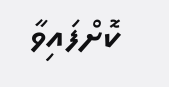ކޮށްފައިވާ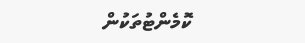ކޮމެންޓުތަކުން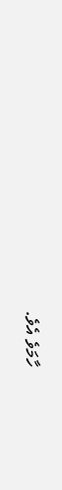ހާމަވެ އެވެ.